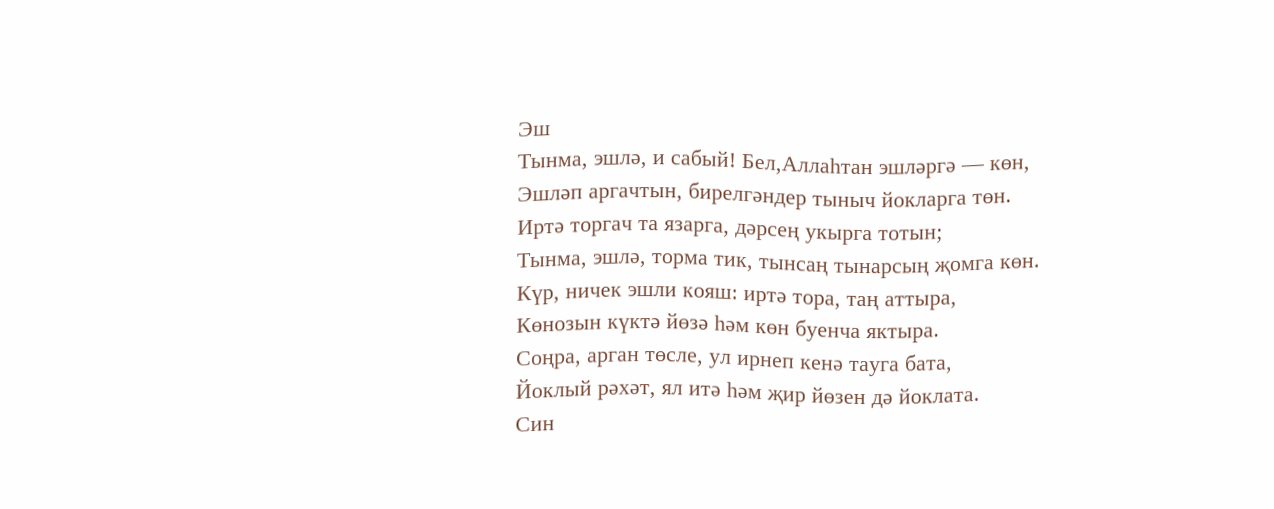Эш
Тынма, эшлә, и сабый! Бел,Аллаһтан эшләргә — көн,
Эшләп аргачтын, бирелгәндер тыныч йокларга төн.
Иртә торгач та язарга, дәрсең укырга тотын;
Тынма, эшлә, торма тик, тынсаң тынарсың җомга көн.
Күр, ничек эшли кояш: иртә тора, таң аттыра,
Көнозын күктә йөзә һәм көн буенча яктыра.
Соңра, арган төсле, ул ирнеп кенә тауга бата,
Йоклый рәхәт, ял итә һәм җир йөзен дә йоклата.
Син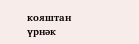кояштан үрнәк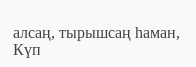алсаң, тырышсаң һаман,
Күп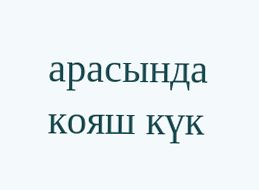арасында кояш күк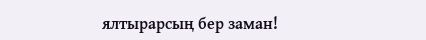ялтырарсың бер заман!